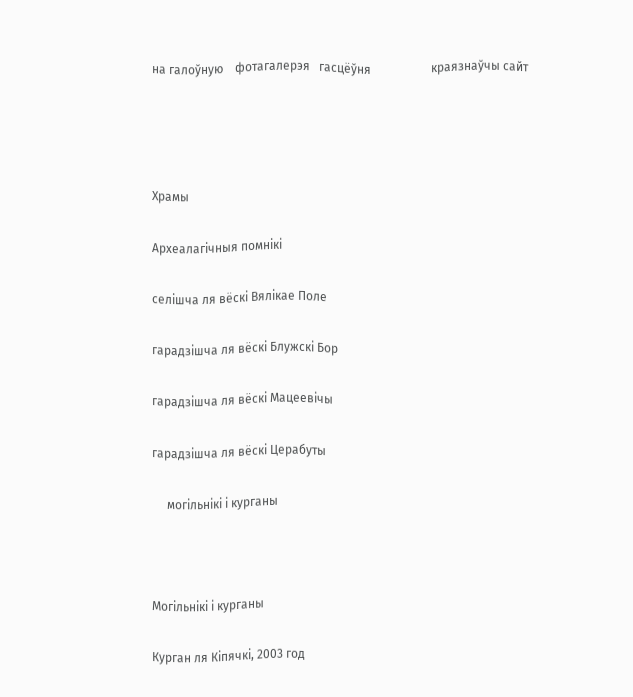на галоўную    фотагалерэя   гасцёўня                    краязнаўчы сайт




Храмы

Археалагiчныя помнiкi

cелішча ля вёскі Вялікае Поле

гарадзішча ля вёскі Блужскі Бор

гарадзішча ля вёскі Мацеевічы

гарадзішча ля вёскі Церабуты

     могільнікi і курганы



Mогільнікi і курганы

Курган ля Кіпячкі, 2003 год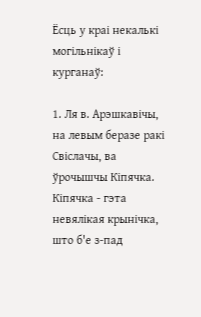Ёсць у краі некалькі могільнікаў і курганаў:

1. Ля в. Арэшкавічы, на левым беразе ракі Свіслачы, ва ўрочышчы Кіпячка. Кіпячка - гэта невялікая крынічка, што б'е з-пад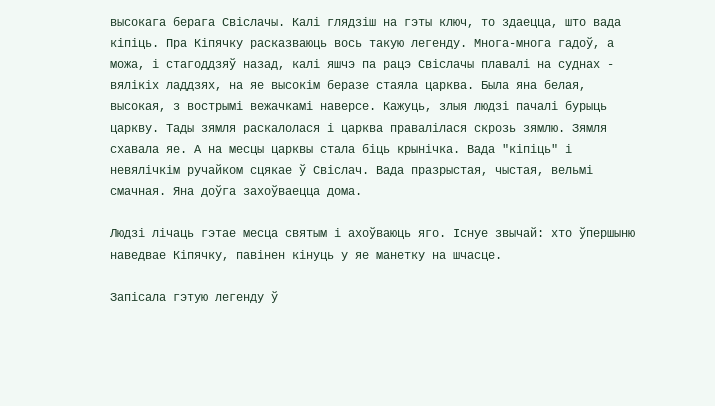высокага берага Свіслачы. Калі глядзіш на гэты ключ, то здаецца, што вада кіпіць. Пра Кіпячку расказваюць вось такую легенду. Многа-многа гадоў, а можа, і стагоддзяў назад, калі яшчэ па рацэ Свіслачы плавалі на суднах - вялікіх ладдзях, на яе высокім беразе стаяла царква. Была яна белая, высокая, з вострымі вежачкамі наверсе. Кажуць, злыя людзі пачалі бурыць царкву. Тады зямля раскалолася і царква правалілася скрозь зямлю. Зямля схавала яе. А на месцы царквы стала біць крынічка. Вада "кіпіць" і невялічкім ручайком сцякае ў Свіслач. Вада празрыстая, чыстая, вельмі смачная. Яна доўга захоўваецца дома.

Людзі лічаць гэтае месца святым і ахоўваюць яго. Існуе звычай: хто ўпершыню наведвае Кіпячку, павінен кінуць у яе манетку на шчасце.

Запісала гэтую легенду ў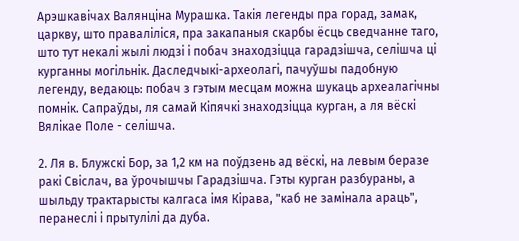Арэшкавічах Валянціна Мурашка. Такія легенды пра горад, замак, царкву, што праваліліся, пра закапаныя скарбы ёсць сведчанне таго, што тут некалі жылі людзі і побач знаходзіцца гарадзішча, селішча ці курганны могільнік. Даследчыкі-археолагі, пачуўшы падобную легенду, ведаюць: побач з гэтым месцам можна шукаць археалагічны помнік. Сапраўды, ля самай Кіпячкі знаходзіцца курган, а ля вёскі Вялікае Поле - селішча.

2. Ля в. Блужскі Бор, за 1,2 км на поўдзень ад вёскі, на левым беразе ракі Свіслач, ва ўрочышчы Гарадзішча. Гэты курган разбураны, а шыльду трактарысты калгаса імя Кірава, "каб не замінала араць", перанеслі і прытулілі да дуба.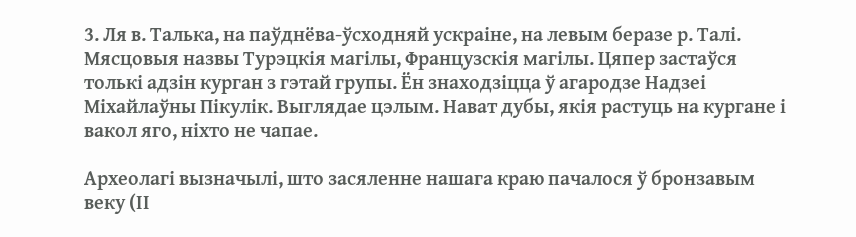3. Ля в. Талька, на паўднёва-ўсходняй ускраіне, на левым беразе р. Талі. Мясцовыя назвы Турэцкія магілы, Французскія магілы. Цяпер застаўся толькі адзін курган з гэтай групы. Ён знаходзіцца ў агародзе Надзеі Міхайлаўны Пікулік. Выглядае цэлым. Нават дубы, якія растуць на кургане і вакол яго, ніхто не чапае.

Археолагі вызначылі, што засяленне нашага краю пачалося ў бронзавым веку (ІІ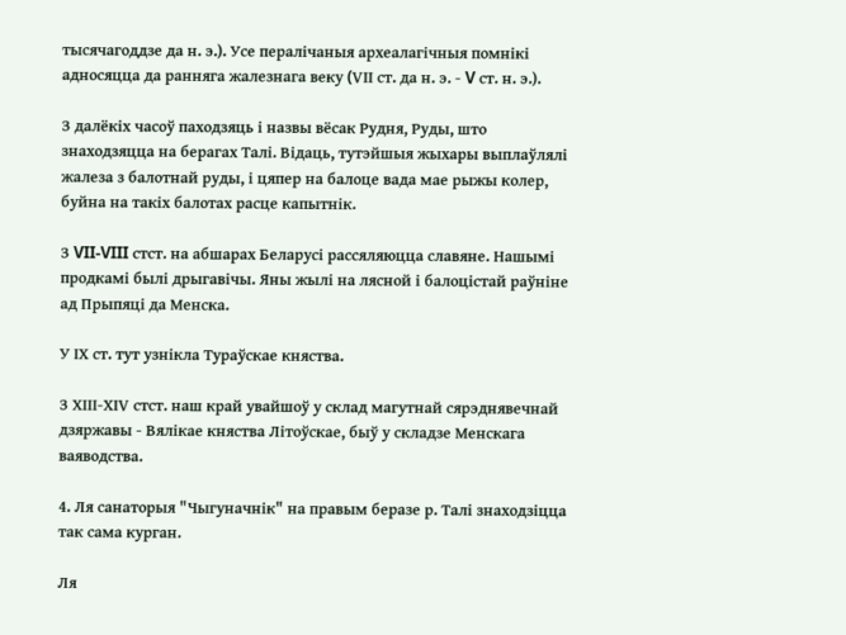тысячагоддзе да н. э.). Усе пералічаныя археалагічныя помнікі адносяцца да ранняга жалезнага веку (VІІ ст. да н. э. - V ст. н. э.).

З далёкіх часоў паходзяць і назвы вёсак Рудня, Руды, што знаходзяцца на берагах Талі. Відаць, тутэйшыя жыхары выплаўлялі жалеза з балотнай руды, і цяпер на балоце вада мае рыжы колер, буйна на такіх балотах расце капытнік.

З VII-VIII стст. на абшарах Беларусі рассяляюцца славяне. Нашымі продкамі былі дрыгавічы. Яны жылі на лясной і балоцістай раўніне ад Прыпяці да Менска.

У ІХ ст. тут узнікла Тураўскае княства.

З ХІІІ-ХІV стст. наш край увайшоў у склад магутнай сярэднявечнай дзяржавы - Вялікае княства Літоўскае, быў у складзе Менскага ваяводства.

4. Ля санаторыя "Чыгуначнік" на правым беразе р. Талі знаходзіцца так сама курган.

Ля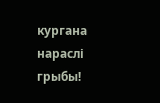кургана нараслі грыбы!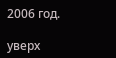2006 год.

уверх